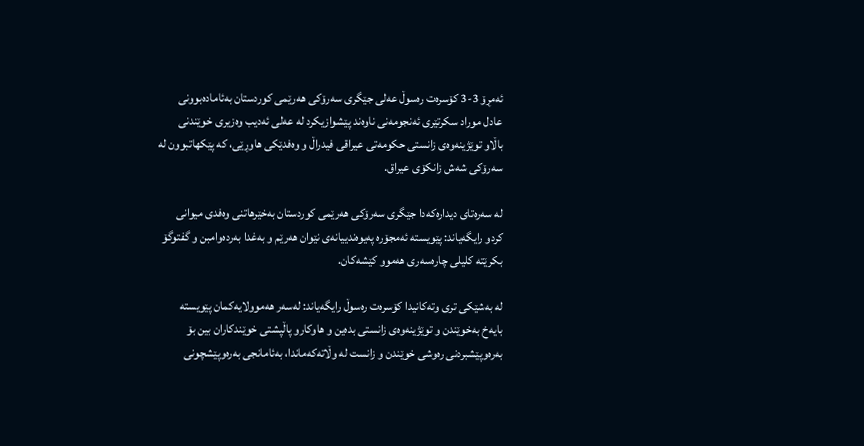ئەمڕۆ 3-3 كۆسرەت رەسوڵ عەلی جێگری سەرۆكی هەرێمی كوردستان بەئامادەبوونی عادل موراد سكرتێری ئەنجومەنی ناوەند پێشوازیكرد لە عەلی ئەدیب وەزیری خوێندنی باڵاو توێژینەوەی زانستی حكومەتی عیراقی فیدراڵ و وەفدێكی هاوڕێی، كە پێكهاتبوون لە سەرۆكی شەش زانكۆی عیراق.

لە سەرەتای دیدارەكەدا جێگری سەرۆكی هەرێمی كوردستان بەخێرهاتنی وەفدی میوانی كردو رایگەیاند: پێویستە ئەمجۆرە پەیوەندییانەی نێوان هەرێم و بەغدا بەردەوامبن و گفتوگۆ بكرێتە كلیلی چارەسەری هەموو كێشەكان.

لە بەشێكی تری وتەكانیدا كۆسرەت رەسوڵ رایگەیاند: لەسەر هەموولایەكمان پێویستە بایەخ بەخوێندن و توێژینەوەی زانستی بدەین و هاوكارو پاڵپشتی خوێندكاران بین بۆ بەرەوپێشبردنی رەوشی خوێندن و زانست لە وڵاتەكەماندا، بەئامانجی بەرەوپێشچونی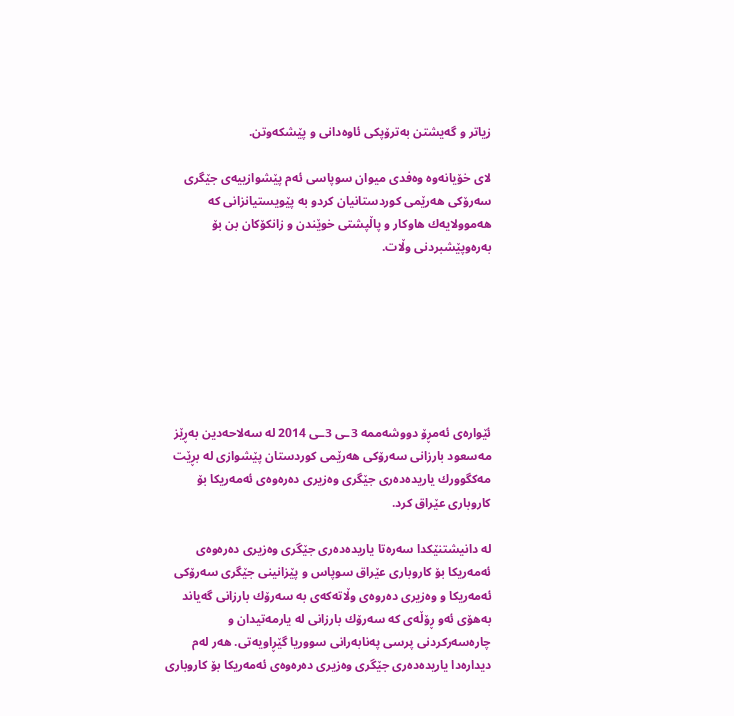زیاتر و گەیشتن بەترۆپكی ئاوەدانی و پێشكەوتن.

لای خۆیانەوە وەفدی میوان سوپاسی ئەم پێشوازییەی جێگری سەرۆكی هەرێمی كوردستانیان كردو بە پێویستیانزانی كە هەموولایەك هاوكار و پاڵپشتی خوێندن و زانكۆكان بن بۆ بەرەوپێشبردنی وڵات.







ئێوارەی ئەمڕۆ دووشەممە 3ـی 3ـی 2014 لە سەلاحەدین بەڕێز مەسعود بارزانی سەرۆكی هەرێمی كوردستان پێشوازی لە بڕێت مەكگوورك یاریدەدەری جێگری وەزیری دەرەوەی ئەمەریكا بۆ كاروباری عێراق كرد.

لە دانیشتنێكدا سەرەتا یاریدەدەری جێگری وەزیری دەرەوەی ئەمەریكا بۆ كاروباری عێراق سوپاس و پێزانینی جێگری سەرۆكی ئەمەریكا و وەزیری دەروەی وڵاتەكەی بە سەرۆك بارزانی گەیاند بەهۆی ئەو ڕۆڵەی كە سەرۆك بارزانی لە یارمەتیدان و چارەسەركردنی پرسی پەنابەرانی سووریا گێڕاویەتی. هەر لەم دیدارەدا یاریدەدەری جێگری وەزیری دەرەوەی ئەمەریكا بۆ كاروباری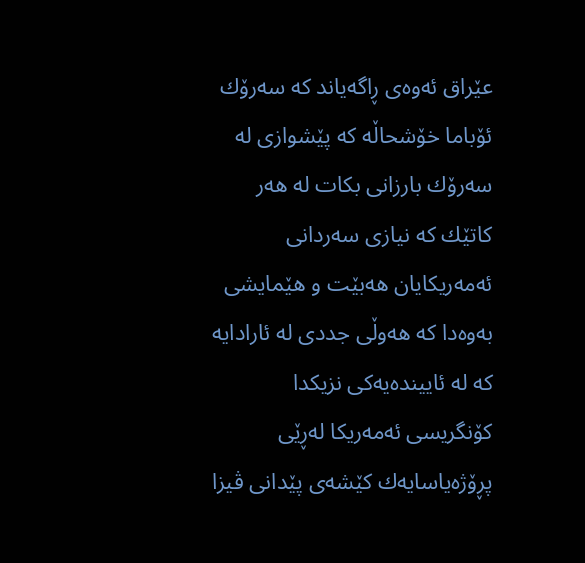عێراق ئەوەی ڕاگەیاند كە سەرۆك ئۆباما خۆشحاڵە كە پێشوازی لە سەرۆك بارزانی بكات لە هەر كاتێك كە نیازی سەردانی ئەمەریكایان هەبێت و هێمایشی بەوەدا كە هەوڵی جددی لە ئارادایە كە لە ئاییندەیەكی نزیكدا كۆنگریسی ئەمەریكا لەڕێی پڕۆژەیاسایەك كێشەی پێدانی ڤیزا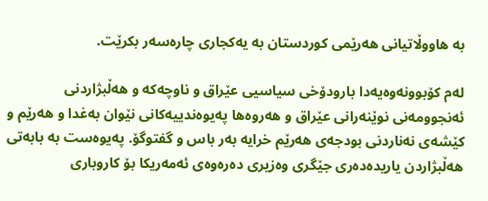بە هاووڵاتیانی هەرێمی كوردستان بە یەكجاری چارەسەر بكرێت.

لەم كۆبوونەوەیەدا بارودۆخی سیاسیی عێراق و ناوچەكە و هەڵبژاردنی ئەنجوومەنی نوێنەرانی عێراق و هەروەها پەیوەندییەكانی نێوان بەغدا و هەرێم و كێشەی نەناردنی بودجەی هەرێم خرایە بەر باس و گفتوگۆ. پەیوەست بە بابەتی هەڵبژاردن یاریدەدەری جێگری وەزیری دەرەوەی ئەمەریكا بۆ كاروباری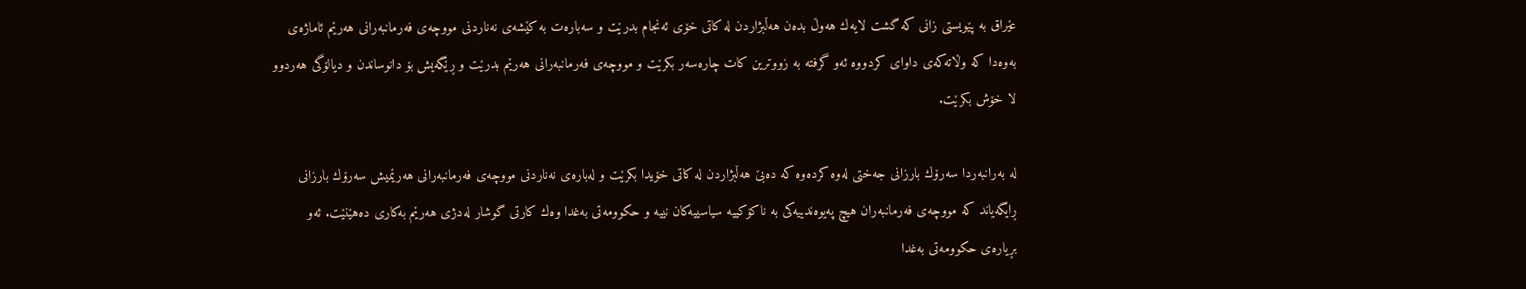عێراق بە پێویستی زانی كە گشت لایەك هەوڵ بدەن هەڵبژاردن لە كاتی خۆی ئەنجام بدرێت و سەبارەت بە كێشەی نەناردنی مووچەی فەرمانبەرانی هەرێم ئاماژەی بەوەدا كە وڵاتەكەی داوای كردووە ئەو گرفتە بە زووترین كات چارەسەر بكرێت و مووچەی فەرمانبەرانی هەرێم بدرێت و ڕێگەیش بۆ دانوساندن و دیالۆگی هەردوو لا خۆش بكرێت.

لە بەرانبەردا سەرۆك بارزانی جەختی لەوە كردەوە كە دەبێ هەڵبژاردن لە كاتی خۆیدا بكرێت و لەبارەی نەناردنی مووچەی فەرمانبەرانی هەرێمیش سەرۆك بارزانی ڕایگەیاند كە مووچەی فەرمانبەران هیچ پەیوەندییەكی بە ناكۆكییە سیاسییەكان نییە و حكوومەتی بەغدا وەك كارتی گوشار لەدژی هەرێم بەكاری دەهێنێت. ئەو بڕیارەی حكوومەتی بەغدا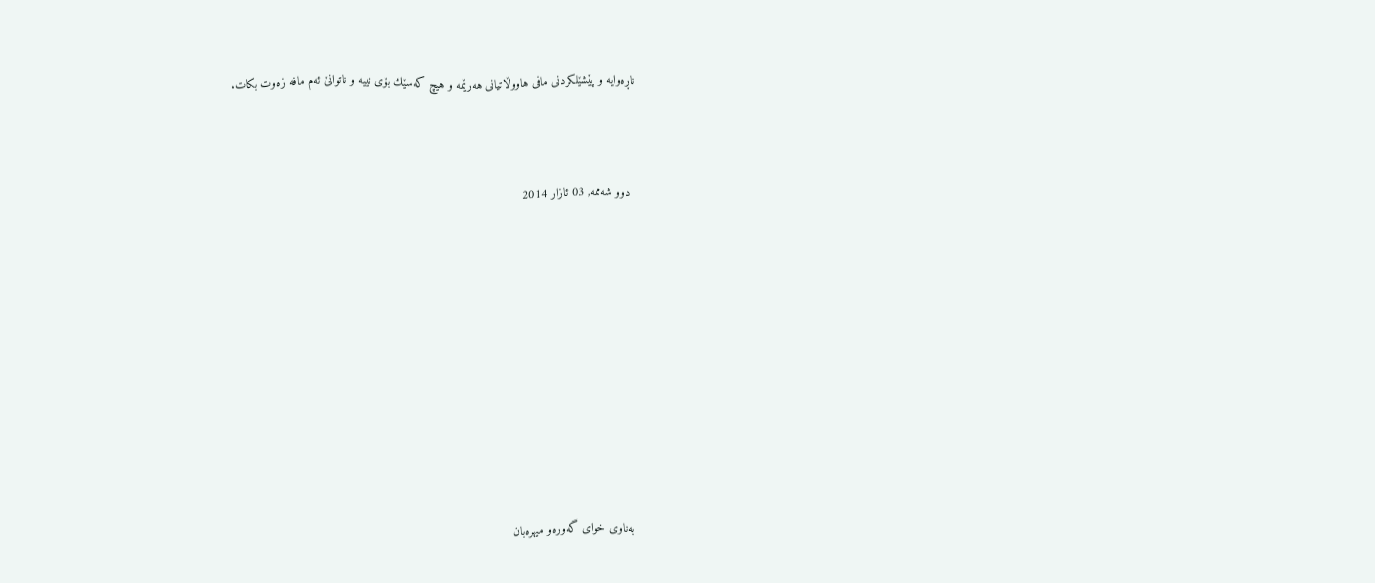ناڕەوایە و پێشێلكردنی مافی هاووڵاتیانی هەرێمە و هیچ كەسێك بۆی نییە و ناتوانێ ئەم مافە زەوت بكات.



 دوو شەممە, 03 ئازار 2014











به‌ناوی خوای گه‌وره‌و میهره‌بان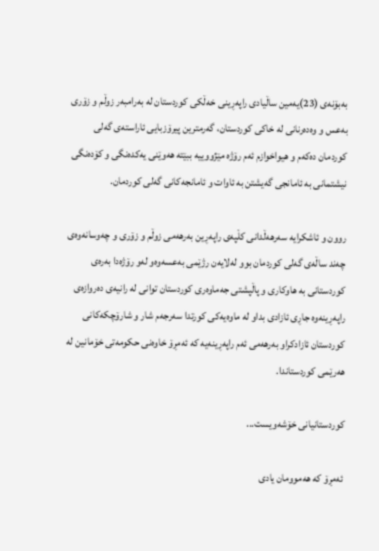به‌بۆنه‌ی (23)یه‌مین ساڵیادی راپه‌ڕینی خه‌ڵكی كوردستان له‌ به‌رامبه‌ر زوڵم و زۆری به‌عس و وه‌ده‌رنانی له‌ خاكی كوردستان، گه‌رمترین پیرۆزبایی ئاراسته‌ی گه‌لی كوردمان ده‌كه‌م و هیواخوازم ئه‌م رۆژه‌ مێژووییه‌ ببێته‌ هه‌وێنی یه‌كده‌نگی و كۆده‌نگی نیشتمانی به‌ ئامانجی گه‌یشتن به‌ ئاوات و ئامانجه‌كانی گه‌لی كوردمان.

روون و ئاشكرایه‌ سه‌رهه‌ڵدانی كڵپه‌ی راپه‌ڕین به‌رهه‌می زوڵم و زۆری و چه‌وسانه‌وه‌ی چه‌ند ساڵه‌ی گه‌لی كوردمان بوو له‌لایه‌ن رژێمی به‌عسه‌وه‌و له‌و رۆژه‌دا به‌ره‌ی كوردستانی به‌ هاوكاری و پاڵپشتی جه‌ماوه‌ری كوردستان توانی له‌ رانیه‌ی ده‌روازه‌ی راپه‌ڕینه‌وه‌ جاڕی ئازادی بداو له‌ ماوه‌یه‌كی كورتدا سه‌رجه‌م شار و شارۆچكه‌كانی كوردستان ئازادكراو به‌رهه‌می ئه‌م راپه‌ڕینه‌یه‌ كه‌ ئه‌مڕۆ خاوه‌نی حكومه‌تی خۆمانین له‌ هه‌رێمی كوردستاندا.

كوردستانیانی خۆشه‌ویست...

ئه‌مڕۆ كه‌ هه‌موومان یادی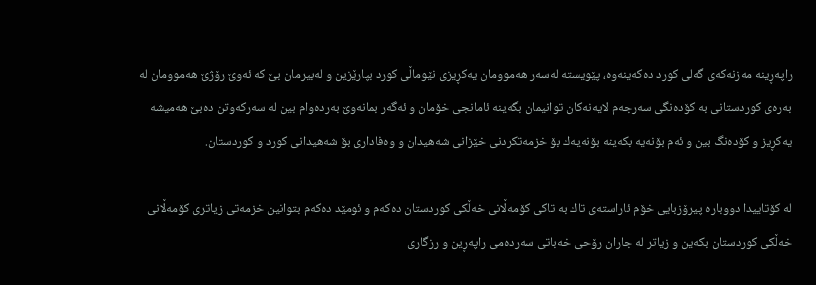راپه‌ڕینه‌ مه‌زنه‌كه‌ی گه‌لی كورد ده‌كه‌ینه‌وه‌، پێویسته‌ له‌سه‌ر هه‌موومان یه‌كڕیزی نێوماڵی كورد بپارێزین و له‌بیرمان بێ كه‌ ئه‌وێ‌ رۆژێ هه‌موومان له‌ به‌ره‌ی كوردستانی به‌ كۆده‌نگی سه‌رجه‌م لایه‌نه‌كان توانیمان بگه‌ینه‌ ئامانجی خۆمان و ئه‌گه‌ر بمانه‌وێ‌ به‌رده‌وام بین له‌ سه‌ركه‌وتن ده‌بێ هه‌میشه‌ یه‌كڕیز و كۆده‌نگ بین و ئه‌م بۆنه‌یه‌ بكه‌ینه‌ بۆنه‌یه‌ك بۆ خزمه‌تكردنی خێزانی شه‌هیدان و وه‌فاداری بۆ شه‌هیدانی كورد و كوردستان.

له‌ كۆتاییدا دووباره‌ پیرۆزبایی خۆم ئاراسته‌ی تاك به‌ تاكی كۆمه‌ڵانی خه‌ڵكی كوردستان ده‌كه‌م و ئومێد ده‌كه‌م بتوانین خزمه‌تی زیاتری كۆمه‌ڵانی خه‌ڵكی كوردستان بكه‌ین و زیاتر له‌ جاران رۆحی خه‌باتی سه‌رده‌می راپه‌ڕین و رزگاری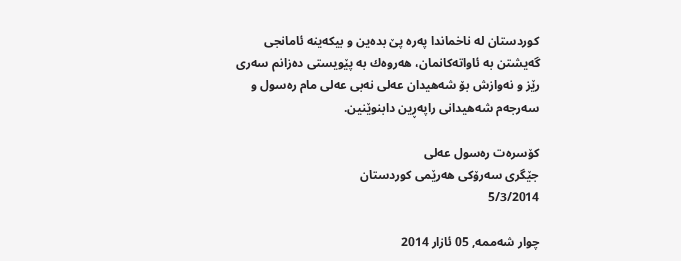كوردستان له‌ ناخماندا په‌ره‌ پێ بده‌ین و بیكه‌ینه‌ ئامانجی گه‌یشتن به‌ ئاواته‌كانمان، هه‌روه‌ك به‌ پێویستی ده‌زانم سه‌ری رێز و نه‌وازش بۆ شه‌هیدان عه‌لی نه‌بی عه‌لی مام ره‌سول و سه‌رجه‌م شه‌هیدانی راپه‌ڕین دابنوێنین.

كۆسره‌ت ره‌سول عه‌لی
جێگری سه‌رۆكی هه‌رێمی كوردستان
5/3/2014

چوار شەممە, 05 ئازار 2014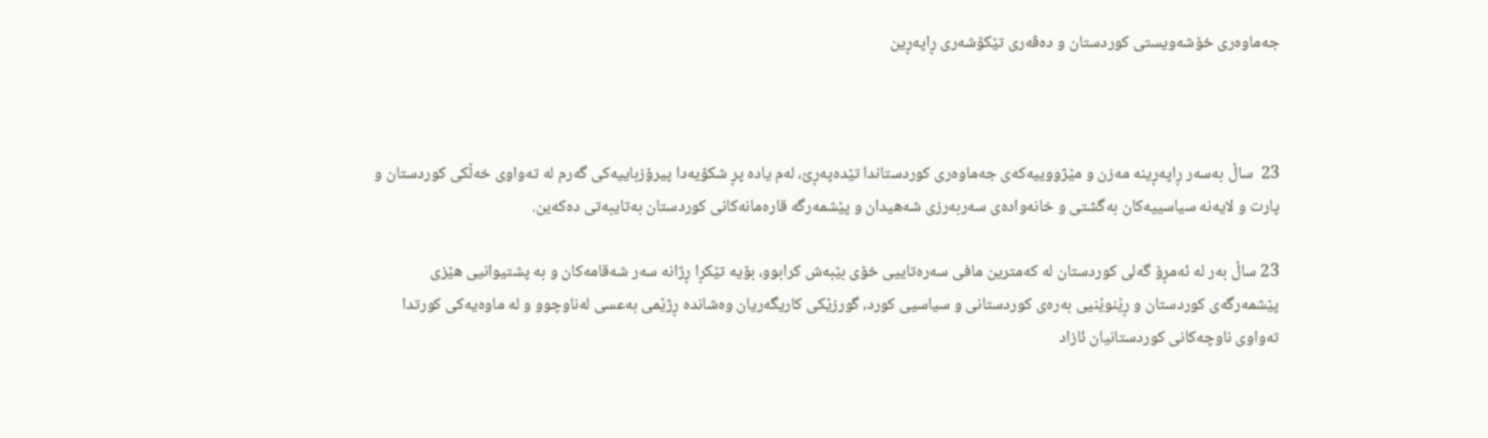جه‌ماوه‌ری خۆشه‌ویستى كوردستان و ده‌ڤه‌ری تێكۆشه‌رى ڕاپه‌ڕین



23  ساڵ به‌سه‌ر ڕاپه‌ڕینه‌ مه‌زن و مێژووییه‌كه‌ی جه‌ماوه‌ری كوردستاندا تێده‌په‌ڕێ، له‌م یاده‌ پڕ شكۆیه‌دا پیرۆزباییه‌كى گه‌رم له‌ ته‌واوی خه‌ڵكی كوردستان و پارت و لایه‌نه‌ سیاسییه‌كان به‌گشتی و خانه‌واده‌ی سه‌ربه‌رزی شه‌هیدان و پێشمه‌رگه‌ قاره‌مانه‌كانی كوردستان به‌تایبه‌تی ده‌كه‌ین.

23 ساڵ به‌ر له‌ ئه‌مڕۆ گه‌لی كوردستان له‌ كه‌مترین مافی سه‌ره‌تاییى خۆى بێبه‌ش كرابوو، بۆیه‌ تێكڕا ڕژانه‌ سه‌ر شه‌قامه‌كان و به ‌پشتیوانیی هێزی پێشمه‌رگه‌ی كوردستان و ڕێنوێنیی به‌ره‌ی كوردستانی و سیاسیی كورد، گورزێكی كاریگه‌ریان وه‌شانده‌ ڕژێمی به‌عسى له‌ناوچوو و له‌ ماوه‌یه‌كى كورتدا ته‌واوى ناوچه‌كانى كوردستانیان ئازاد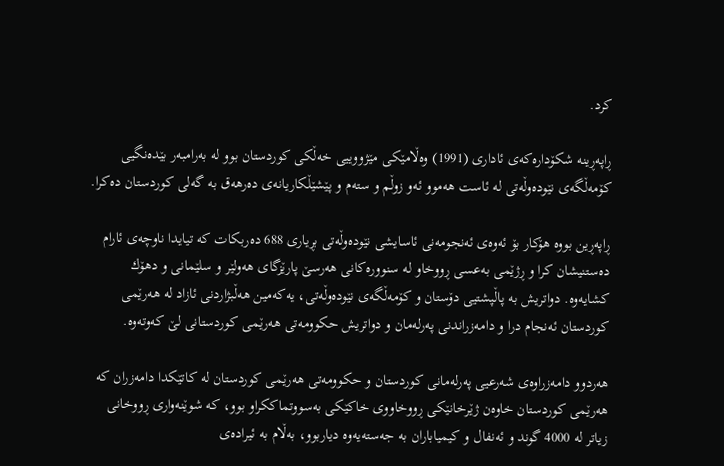كرد.

ڕاپه‌ڕینه‌ شكۆداره‌كه‌ی ئاداری (1991) وه‌ڵامێكى مێژووییی خه‌ڵكی كوردستان بوو له‌ به‌رامبه‌ر بێده‌نگیی كۆمه‌ڵگه‌ی نێوده‌وڵه‌تی له‌ ئاست هه‌موو ئه‌و زوڵم و سته‌م و پێشێڵكاریانه‌ی ده‌رهه‌ق به‌ گه‌لى كوردستان ده‌كرا.

ڕاپه‌ڕین بووه‌ هۆكار بۆ ئه‌وه‌ی ئه‌نجومه‌نی ئاسایشی نێوده‌وڵه‌تی بڕیاری 688 ده‌ربكات كه ‌تیایدا ناوچه‌ی ئارام ده‌ستنیشان كرا و ڕژێمی به‌عسی ڕووخاو له‌ سنووره‌كانی هه‌رسێ پارێزگای هه‌ولێر و سلێمانی و دهۆك كشایه‌وه‌. دواتریش به‌ پاڵپشتیی دۆستان و كۆمه‌ڵگه‌ى نێوده‌وڵه‌تى، یه‌كه‌مین هه‌ڵبژاردنی ئازاد له‌ هه‌رێمی كوردستان ئه‌نجام درا و‌‌ دامه‌زراندنی په‌رله‌مان و دواتریش حكوومه‌تى هه‌رێمى كوردستانى لێ كه‌وته‌وه.

هه‌ردوو دامه‌زراوه‌ی شه‌رعیی په‌رله‌مانى كوردستان و حكوومه‌تى هه‌رێمى كوردستان له ‌كاتێكدا دامه‌زران كه‌ هه‌رێمى كوردستان خاوه‌ن ژێرخانێكى ڕووخاووى خاكێكى به‌سووتماككراو بوو، كه‌ شوێنه‌وارى ڕووخانى زیاتر له‌ 4000 گوند و ئه‌نفال و كیمیاباران به‌ جه‌سته‌یه‌وه‌ دیاربوو، به‌ڵام به‌ ئیراده‌ى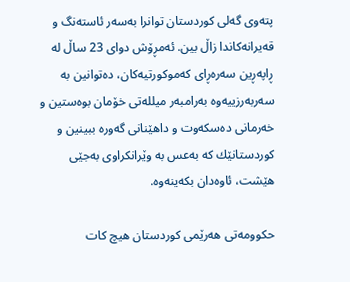پته‌وى گه‌لى كوردستان توانرا به‌سه‌ر ئاسته‌نگ و قه‌یرانه‌كاندا زاڵ بین. ئه‌مڕۆش دواى 23 ساڵ له‌ ڕاپه‌ڕین سه‌ره‌ڕای كه‌موكورتیه‌كان، ده‌توانین به‌ سه‌ربه‌رزییه‌وه‌ به‌رامبه‌ر میلله‌تی خۆمان بوه‌ستین و خه‌رمانی ده‌سكه‌وت و داهێنانی گه‌وره‌ ببینین و كوردستانێك كه‌ به‌عس به ‌وێرانكراوی به‌جێی هێشت، ئاوه‌دان بكه‌ینه‌وه‌.

حكوومه‌تی هه‌رێمی كوردستان هیچ كات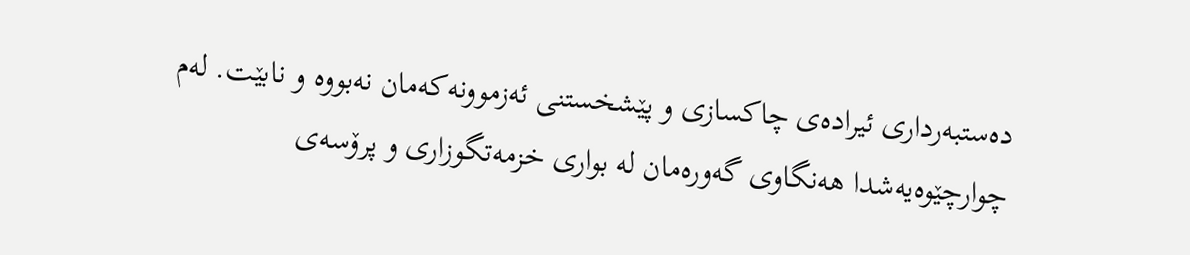ده‌ستبه‌رداری ئیراده‌ی چاكسازی و پێشخستنی ئه‌زموونه‌كه‌مان نه‌بووه ‌و نابێت. له‌م چوارچێوه‌یه‌شدا هه‌نگاوی گه‌وره‌مان له‌ بواری خزمه‌تگوزاری و پرۆسه‌ی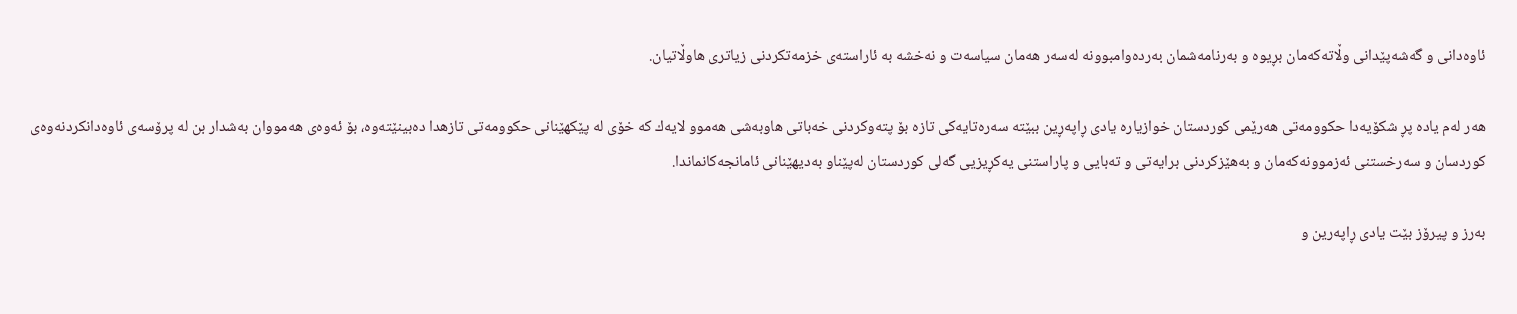ئاوه‌دانی و گه‌شه‌پێدانی وڵاته‌كه‌مان بڕیوه ‌و به‌رنامه‌شمان به‌رده‌وامبوونه‌ له‌سه‌ر هه‌مان سیاسه‌ت و نه‌خشه‌ به‌ ئاراسته‌ی خزمه‌تكردنی زیاترى هاوڵاتیان.

هه‌ر له‌م یاده‌ پڕ شكۆیه‌دا حكوومه‌تی هه‌رێمی كوردستان خوازیاره‌ یادی ڕاپه‌ڕین ببێته‌ سه‌ره‌تایه‌كی تازه‌ بۆ پته‌وكردنی خه‌باتی هاوبه‌شی هه‌موو لایه‌ك كه‌ خۆى له‌ پێكهێنانى حكوومه‌تى تازهدا‌ ده‌بینێته‌وه‌، بۆ ئه‌وه‌ى هه‌مووان به‌شدار بن له‌ پرۆسه‌ى ئاوه‌دانكردنه‌وه‌ى كوردسان و سه‌رخستنى ئه‌زموونه‌كه‌مان و به‌هێزكردنی برایه‌تی و ته‌بایی و پاراستنی یه‌كڕیزیی گه‌لی كوردستان له‌پێناو به‌دیهێنانی ئامانجه‌كانماندا.

به‌رز و پیرۆز بێت یادی ڕاپه‌رین و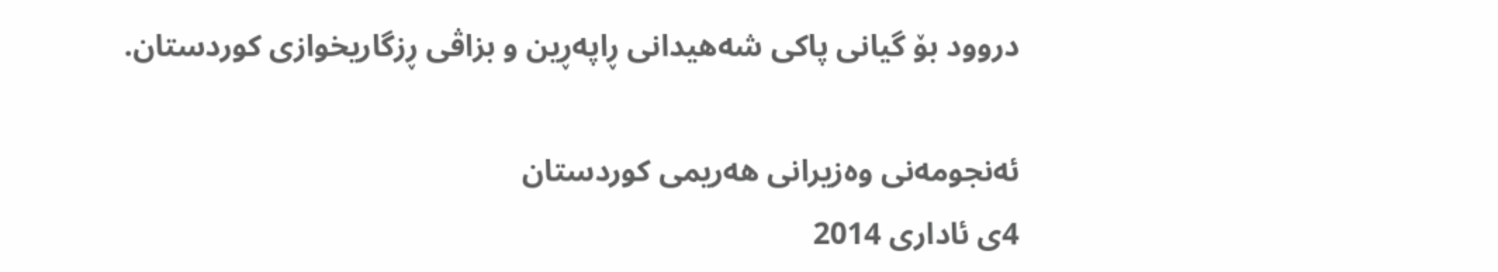دروود بۆ گیانی پاكی شه‌هیدانی ڕاپه‌ڕین و بزاڤى ڕزگاریخوازى كوردستان.

ئه‌نجومه‌نى وه‌زیرانى هه‌ریمى كوردستان
4ى ئادارى 2014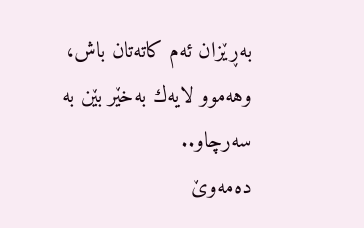بەڕێزان ئەم كاتەتان باش،
وهه‌موو لایەك بەخێر بێن بە سەرچاو..
دەمەوێ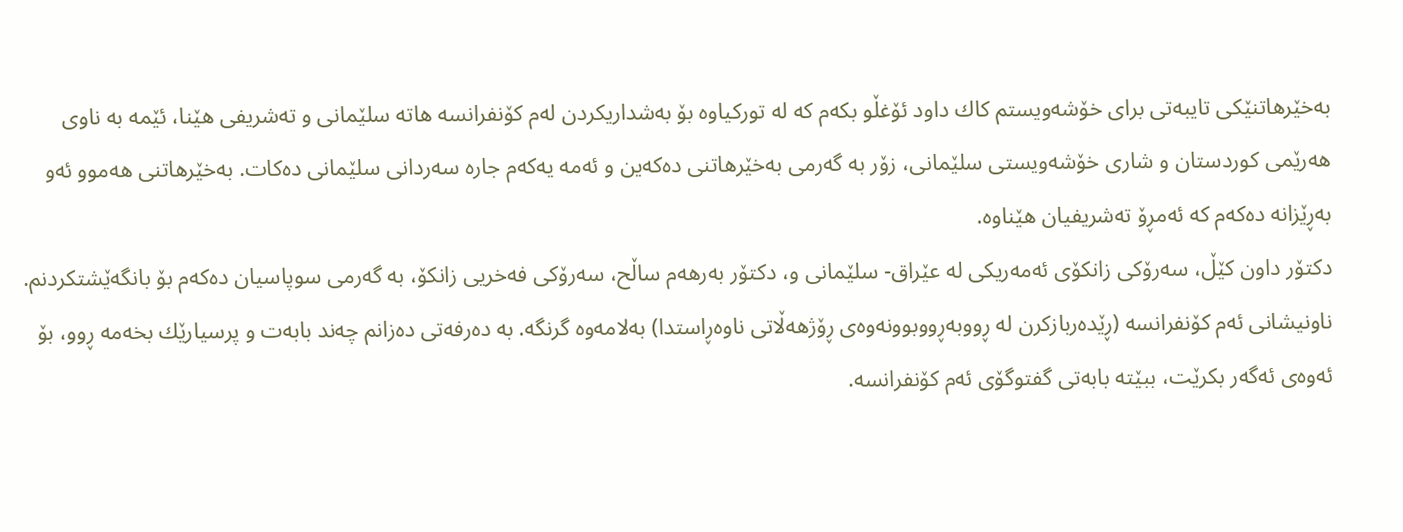بەخێرهاتنێكی تایبەتی برای خۆشەویستم كاك داود ئۆغڵو بكەم كە لە توركیاوە بۆ بەشداریكردن لەم كۆنفرانسە هاتە سلێمانی و تەشریفی هێنا، ئێمە بە ناوی هەرێمی كوردستان و شاری خۆشەویستی سلێمانی، زۆر بە گەرمی بەخێرهاتنی دەكەین و ئەمە یەكەم جارە سەردانی سلێمانی دەكات. بەخێرهاتنی هەموو ئەو بەڕێزانە دەكەم كە ئەمڕۆ تەشریفیان هێناوە.
دكتۆر داون كێڵ، سەرۆكی زانكۆی ئەمەریكی لە عێراق- سلێمانی و، دكتۆر بەرهەم ساڵح، سەرۆكی فەخریی زانكۆ، بە گەرمی سوپاسیان دەكەم بۆ بانگەێشتكردنم.
ناونیشانی ئەم كۆنفرانسە (ڕێدەربازكرن لە ڕووبەڕووبوونەوەی ڕۆژهەڵاتی ناوەڕاستدا) بەلامەوە گرنگە. بە دەرفەتی دەزانم چەند بابەت و پرسیارێك بخەمە ڕوو، بۆ ئەوەی ئەگەر بكرێت، ببێتە بابەتی گفتوگۆی ئەم كۆنفرانسە.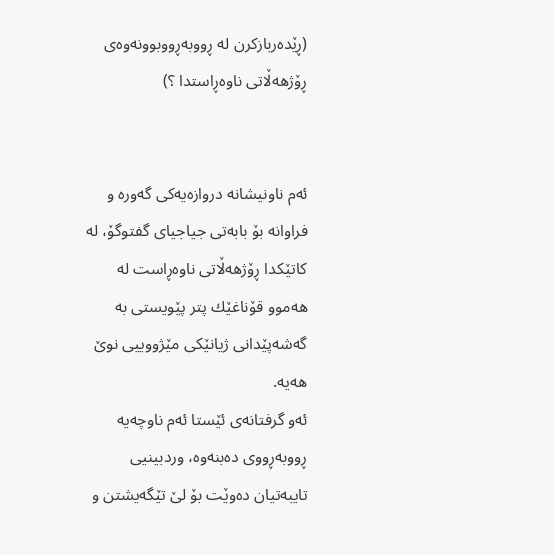(ڕێدەربازكرن لە ڕووبەڕووبوونەوەی ڕۆژهەڵاتی ناوەڕاستدا ؟)


ئەم ناونیشانە دروازەیەكی گەورە و فراوانە بۆ بابەتی جیاجیای گفتوگۆ، لە كاتێكدا ڕۆژهەڵاتی ناوەڕاست لە هەموو قۆناغێك پتر پێویستی بە گەشەپێدانی ژیانێكی مێژووییی نوێ هەیە.
ئەو گرفتانەی ئێستا ئەم ناوچەیە ڕووبەڕووی دەبنەوە، وردبینیی تایبەتیان دەوێت بۆ لێ تێگەیشتن و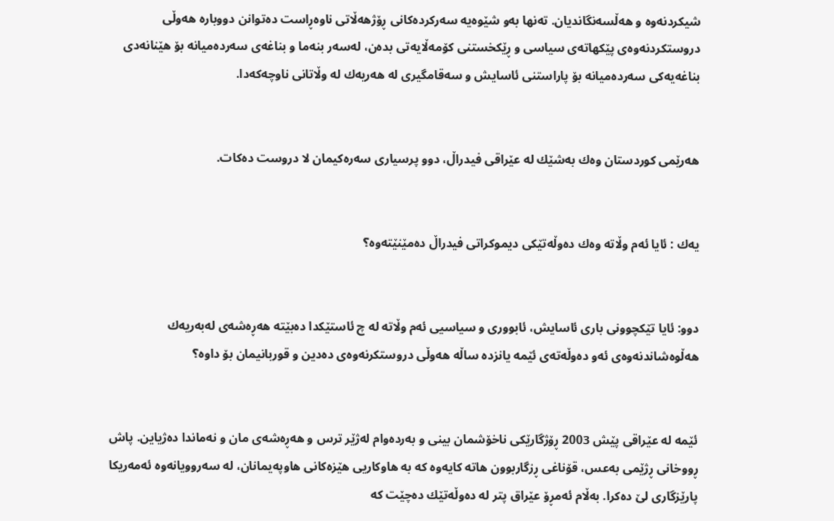شیكردنەوە و هەڵسەنگاندیان. تەنها بەو شێوەیە سەركردەكانی ڕۆژهەڵاتی ناوەڕاست دەتوانن دووبارە هەوڵی دروستكردنەوەی پێكهاتەی سیاسی و ڕێكخستنی كۆمەڵایەتی بدەن، لەسەر بنەما و بناغەی سەردەمیانە بۆ هێنانەدی بناغەیەكی سەردەمیانە بۆ پاراستنی ئاسایش و سەقامگیری لە هەریەك لە وڵاتانی ناوچەكەدا.


هەرێمی كوردستان وەك بەشێك لە عێراقی فیدراڵ، دوو پرسیاری سەرەكیمان لا دروست دەكات.


یەك : ئایا ئەم وڵاتە وەك دەوڵەتێكی دیموكراتی فیدراڵ دەمێنێتەوە؟


دوو: ئایا تێكچوونی باری ئاسایش، ئابووری و سیاسیی ئەم وڵاتە لە چ ئاستێكدا دەبێتە هەڕەشەی لەبەریەك هەڵوەشاندنەوەی ئەو دەوڵەتەی ئێمە یانزدە ساڵە هەوڵی دروستكرنەوەی دەدین و قوربانیمان بۆ داوە؟


ئێمە لە عێراقی پێش 2003 ڕۆژگارێكی ناخۆشمان بینی و بەردەوام لەژێر ترس و هەڕەشەی مان و نەماندا دەژیاین. پاش ڕووخانی ڕژێمی بەعس، قۆناغی ڕزگاربوون هاتە كایەوە كە بە هاوكاریی هێزەكانی هاوپەیمانان، لە سەروویانەوە ئەمەریكا پارێزگاری لێ دەكرا. بەڵام ئەمڕۆ عێراق پتر لە دەوڵەتێك دەچێت كە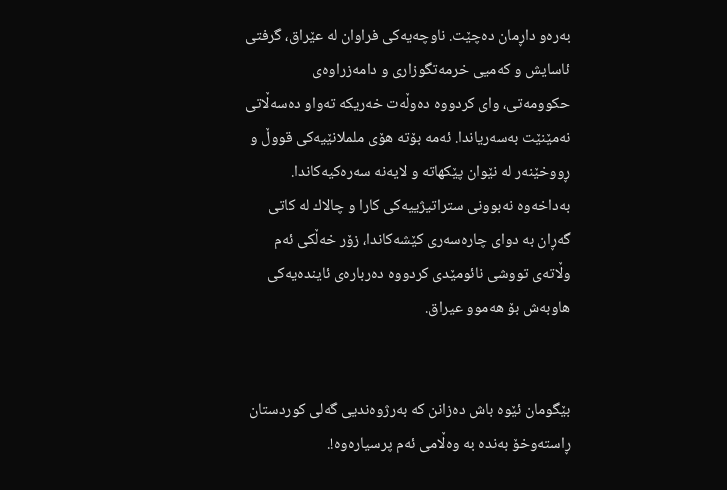بەرەو داڕمان دەچێت. ناوچەیەكی فراوان لە عێراق، گرفتی ئاسایش و كەمیی خرمەتگوزاری و دامەزراوەی حكوومەتی، وای كردووە دەوڵەت خەریكە تەواو دەسەڵاتی نەمێنێت بەسەریاندا. ئەمە بۆتە هۆی ململانێیەكی قووڵ و ڕووخێنەر لە نێوان پێكهاتە و لایەنە سەرەكیەكاندا. بەداخەوە نەبوونی ستراتیژییەكی كارا و چالاك لە كاتی گەڕان بە دوای چارەسەری كێشەكاندا، زۆر خەڵكی ئەم وڵاتەی تووشی نائومێدی كردووە دەربارەی ئایندەیەكی هاوبەش بۆ هەموو عیراق.


بێگومان ئێوە باش دەزانن كە بەرژوەندیی گەلی كوردستان ڕاستەوخۆ بەندە بە وەڵامی ئەم پرسیارەوە!.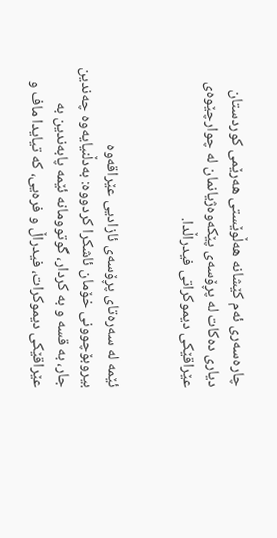چارەسەری ئەم كێشانە هەڵوێستی هەرێمی كوردستان دیاری دەكات لە پڕۆسەی پێكەوەژیانمان لە چوارچێوەی عێراقێكی دیموكراتی فیدراڵدا.


ئێمە لە سەرەتای پڕۆسەی ئازادیی عێراقەوە بیروبۆچوونی خۆمان ئاشكرا كردووە: بەدڵنیایەوە چەندین جار، بە قسە و بە كردار، گوتوومانە ئێمە پابەندین بە عێراقێكی دیموكرات، فیدراڵ و فرەیی، كە تیایدا ماف و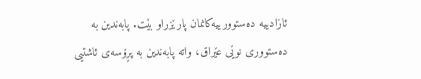ئازادییە دەستوورییەكانمان پارێزراو بێت. پابەندین بە دەستووری نوێی عێراق، واتە پابەندین بە پڕۆسەی ئاشتیی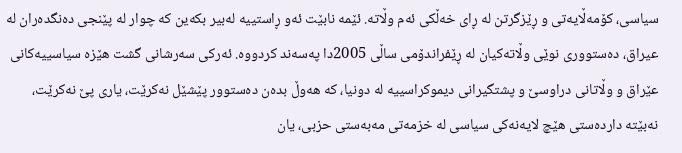سیاسی، كۆمەڵایەتی و ڕێزگرتن لە ڕای خەڵكی ئەم وڵاتە. ئێمە نابێت ئەو ڕاستییە لەبیر بكەین كە چوار لە پێنجی دەنگدەران لە عیراق، دەستووری نوێی وڵاتەكیان لە ڕێفراندۆمی ساڵی 2005دا پەسەند كردووه‌. ئەركی سەرشانی گشت هێزە سیاسییەكانی عێراق و وڵاتانی دراوسێ و پشتگیرانی دیموكراسییە لە دونیا، كە هەوڵ بدەن دەستوور پێشێل نەكرێت، یاری پێ نە‌كرێت، نەبێتە داردەستی هێچ لایەنەكی سیاسی لە خزمەتی مەبەستی حزبی، یان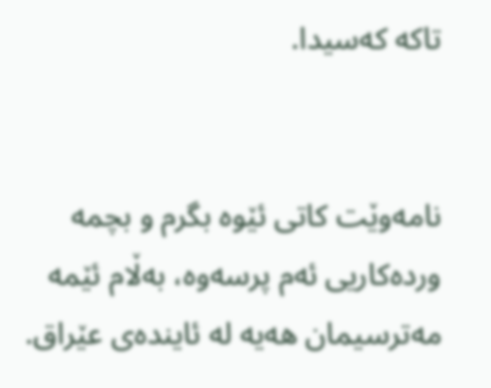تاكە كەسیدا.


نامەوێت كاتی ئێوە بگرم و بچمە وردەكاریی ئەم پرسەوە، بەڵام ئێمە مەترسیمان هەیە لە ئایندەی عێراق.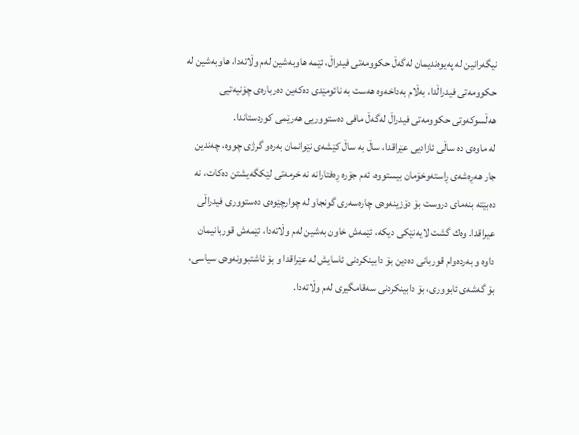نیگەرانین لە په‌یوەندیمان لەگەڵ حكوومەتی فیدراڵ، ئێمە هاوبەشین لەم وڵاتەدا، هاوبەشین لە حكوومەتی فیدراڵدا، بەڵام بەداخەوە هەست بە نائومێدی دەكەین دەربارەی چۆنیەتیی هەڵسوكەوتی حكوومەتی فیدراڵ لەگەڵ مافی دەستووریی هەرێمی كوردستاندا.
لە ماوەی دە ساڵی ئازادیی عێراقدا، ساڵ بە ساڵ كێشەی نێوانمان بەرەو گرژی چووە، چەندین جار هەڕەشەی ڕاستەوخۆمان بیستووە، ئەم جۆرە ڕەفتارانە نە خرمەتی لێكگەیشتن دەكات، نە دەبێتە بنەمای دروست بۆ دۆزینەوەی چارەسەری گونجاو لە چوارچێوەی دەستووری فیدراڵی عیراقدا. وەك گشت لایەنێكی دیكە، ئێمەش خاون بەشین لەم وڵاتەدا، ئێمەش قوربانیمان داوە و بەردەوام قوربانی دەدین بۆ دابینكردنی ئاسایش لە عێراقدا و بۆ ئاشتبوونەوەی سیاسی، بۆ گەشەی ئابووری، بۆ دابینكردنی سەقامگیری لەم وڵاتەدا.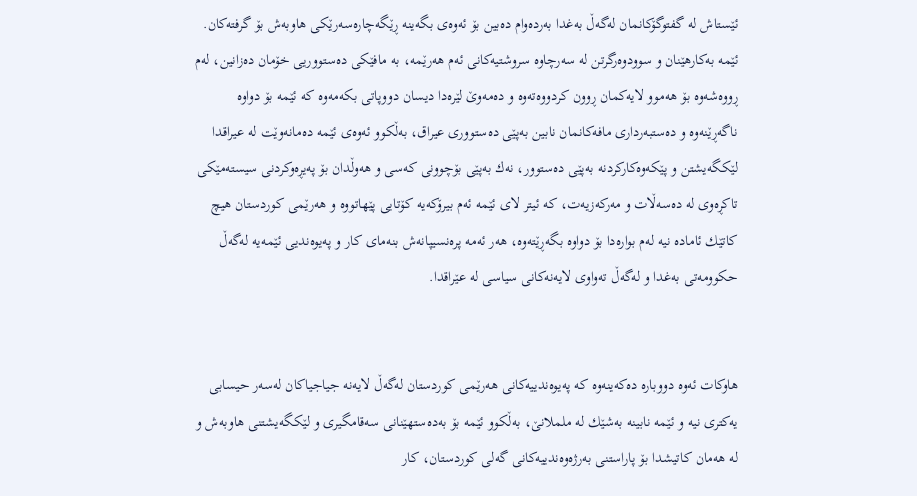ئێستاش لە گفتوگۆكانمان لەگەڵ بەغدا بەردەوام دەبین بۆ ئەوەی بگەینە ڕێگەچارەسەرێكی هاوبەش بۆ گرفتەكان. ئێمە بەكارهێنان و سوودوەرگرتن لە سەرچاوە سروشتیەكانی ئەم هەرێمە، بە مافێكی دەستووریی خۆمان دەزانین، لەم ڕووەشەوە بۆ هەموو لایەكمان ڕوون كردووەتەوە و دەمەوێ لێرەدا دیسان دووپاتی بكەمەوە كە ئێمە بۆ دواوە ناگەڕێنەوە و دەستبەرداری مافەكانمان نابین بەپێی دەستووری عیراق، بەڵكوو ئەوەی ئێمە دەمانەوێت لە عیراقدا لێكگەیشتن و پێكەوەكاركردنە بەپێی دەستوور، نە‌ك بەپێی بۆچوونی كەسی و هەوڵدان بۆ پەیڕەوكردنی سیستەمێكی تاكڕەوی لە دەسەڵات و مەركەزیەت، كە ئیتر لای ئێمە ئەم بیرۆكەیە كۆتایی پێهاتووە و هەرێمی كوردستان هیچ كاتێك ئامادە نیە لەم بوارەدا بۆ دواوە بگەڕێتەوە، هەر ئەمە پرەنسیپانەش بنەمای كار و پەیوەندیی ئێمەیە لەگەڵ حكوومەتی بەغدا و لەگەڵ تەواوی لایەنەكانی سیاسی لە عێراقدا.


هاوكات ئەوە دووبارە دەكەینەوە كە پەیوەندییەكانی هەرێمی كوردستان لەگەڵ لایەنە جیاجیاكان لەسەر حیسابی یەكتری نیە و ئێمە نابینە بەشێك لە ململانێ، بەڵكوو ئێمە بۆ بەدەستهێنانی سەقامگیری و لێكگەیشتنی هاوبەش و لە هەمان كاتیشدا بۆ پاراستنی بەرژەوەندییەكانی گەلی كوردستان، كار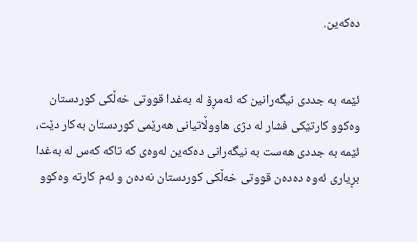دەكەین.


ئێمە بە جددی نیگەرانین كە ئەمڕۆ لە بەغدا قووتی خەڵكی كوردستان وەكوو كارتێكی فشار لە دژی هاووڵاتیانی هەرێمی كوردستان بەكار دێت، ئێمە بە جددی هەست بە نیگەرانی دەكەین لەوەی كە تاكە كەس لە بەغدا بڕیاری ئەوە دەدەن قووتی خەڵكی كوردستان نەدەن و ئەم كارتە وەكوو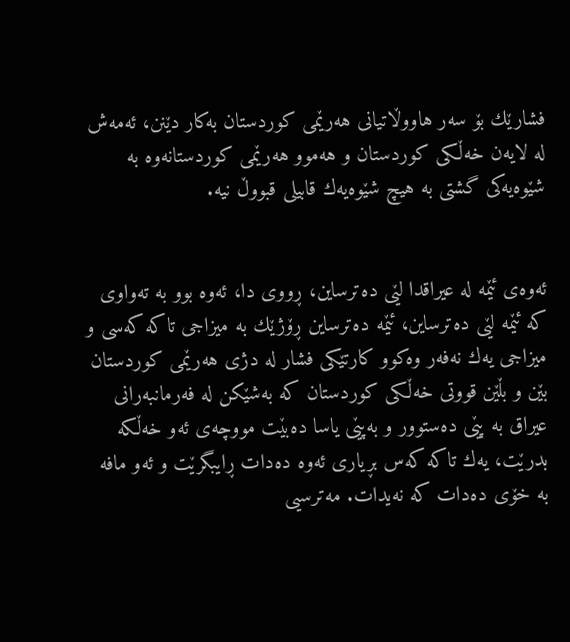فشارێك بۆ سەر هاووڵاتیانی هەرێمی كوردستان بەكار دێنن، ئەمەش لە لایەن خەڵكی كوردستان و هەموو هەرێمی كوردستانه‌وه‌ بە شێوەیەكی گشتی بە هیچ شێوەیەك قابیلی قبووڵ نیە.


ئەوەی ئێمە لە عیراقدا لێی دەترساین، ڕووی دا، ئەوە بوو بە تەواوی كە ئێمە لێی دەترساین، ئێمە دەترساین ڕۆژێك بە میزاجی تاكە كەسی و میزاجی یەك نەفەر وەكوو كارتێكی فشار لە دژی هەرێمی كوردستان بێن و بڵێن قووتی خەڵكی كوردستان كە بەشێكن لە فەرمانبەرانی عیراق بە پێی دەستوور و بەپێی یاسا دەبێت مووچەی ئەو خەڵكە بدرێت، یەك تاكە كەس بڕیاری ئەوە دەدات ڕایبگرێت و ئەو مافە بە خۆی دەدات كە نەیدات. مەترسیی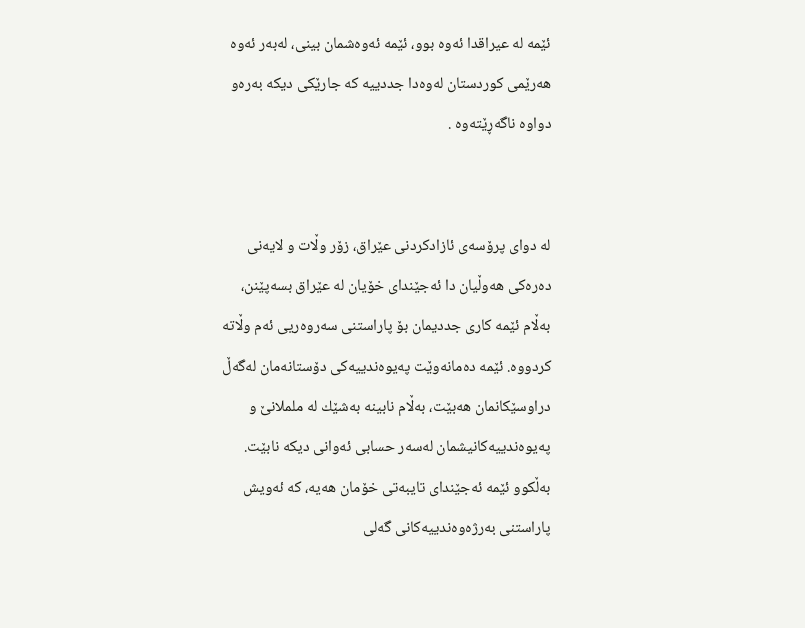ئێمە لە عیراقدا ئەوە بوو، ئێمە ئەوەشمان بینی، لەبەر ئەوە هەرێمی كوردستان لەوەدا جددییە كە جارێكی دیكە بەرەو دواوە ناگەڕێتەوە .


لە دوای پرۆسەی ئازادكردنی عێراق، زۆر وڵات و لایەنی دەرەكی هەوڵیان دا ئەجێندای خۆیان لە عێراق بسەپێنن، بەڵام ئێمە كاری جددیمان بۆ پاراستنی سەروەریی ئەم وڵاتە كردووە. ئێمە دەمانەوێت پەیوەندییەكی دۆستانەمان لەگەڵ دراوسێكانمان هەبێت، بەڵام نابینە بەشێك لە ململانێ و پەیوەندییەكانیشمان لەسەر حسابی ئەوانی دیكە نابێت. بەڵكوو ئێمە ئەجێندای تایبەتی خۆمان هەیە، كە ئەویش پاراستنی بەرژەوەندییەكانی گەلی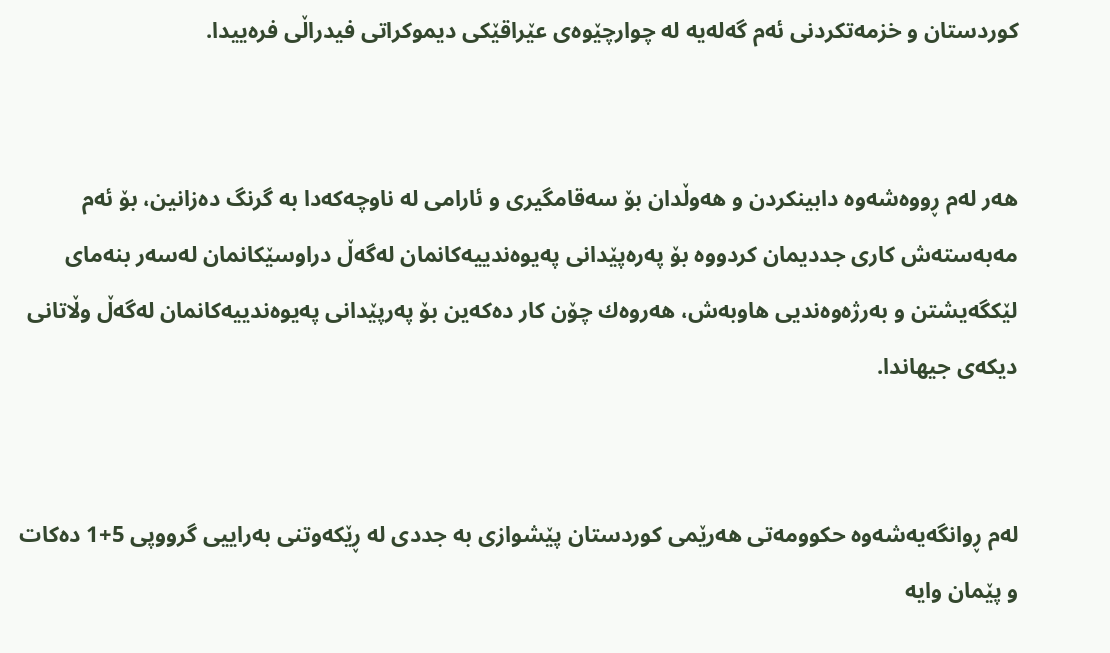كوردستان و خزمەتكردنی ئەم گەلەیە لە چوارچێوەی عێراقێكی دیموكراتی فیدراڵی فرەییدا.


هەر لەم ڕووەشەوە دابینكردن و هەوڵدان بۆ سەقامگیری و ئارامی لە ناوچەكەدا بە گرنگ دەزانین، بۆ ئەم مەبەستەش كاری جددیمان كردووە بۆ پەرەپێدانی پەیوەندییەكانمان لەگەڵ دراوسێكانمان لەسەر بنەمای لێكگەیشتن و بەرژەوەندیی هاوبەش، هەروەك چۆن كار دەكەین بۆ پەرپێدانی پەیوەندییەكانمان لەگەڵ وڵاتانی دیكەی جیهاندا.


لەم ڕوانگەیەشەوە حكوومەتی هەرێمی كوردستان پێشوازی بە جددی لە ڕێكەوتنی بەراییی گرووپی 5+1 دەكات و پێمان وایە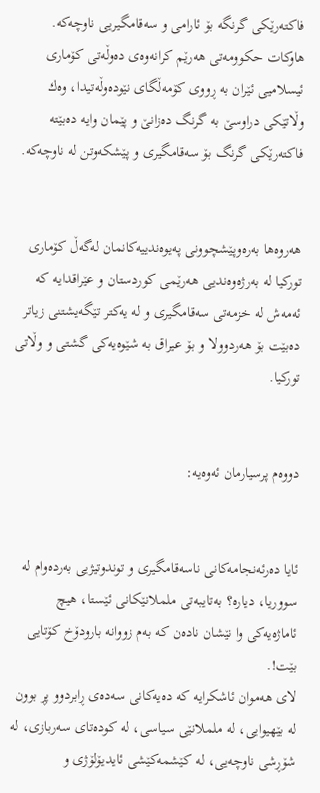فاكتەرێكی گرنگە بۆ ئارامی و سەقامگیریی ناوچەكە. هاوكات حكوومەتی هەرێم كرانەوەی دەوڵەتی كۆماری ئیسلامیی ئێران بە ‌ڕووی كۆمەڵگای نێودەوڵەتیدا، وەك وڵاتێكی دراوسێ بە گرنگ دەزانێ و پێمان وایە دەبێتە فاكتەرێكی گرنگ بۆ سەقامگیری و پێشكەوتن لە ناوچەكە.


هەروەها بەرەوپێشچوونی پەیوەندییەكانمان لەگەڵ كۆماری توركیا لە بەرژەوەندیی هەرێمی كوردستان و عێراقدایە كە ئەمەش لە خزمەتی سەقامگیری و لە یەكتر تێگەیشتنی زیاتر دەبێت بۆ هەردوولا و بۆ عیراق بە شێوەیەكی گشتی و وڵاتی توركیا.


دووەم پرسیارمان ئەوەیە:


ئایا دەرئەنجامەكانی ناسەقامگیری و توندوتیژیی بەردەوام لە سووریا، دیارە؟ بەتایبەتی ململانێكانی ئێستا، هیچ ئاماژەیەكی وا نێشان نادەن كە بەم زووانە بارودۆخ كۆتایی بێت!.
لای هەموان ئاشكرایە كە دەیەكانی سەدەی ڕابردوو پڕ بوون لە بێهیوایی، لە ململانێی سیاسی، لە كودەتای سەربازی، لە شۆڕشی ناوچەیی، لە كێشمەكێشی ئایدیۆلۆژی و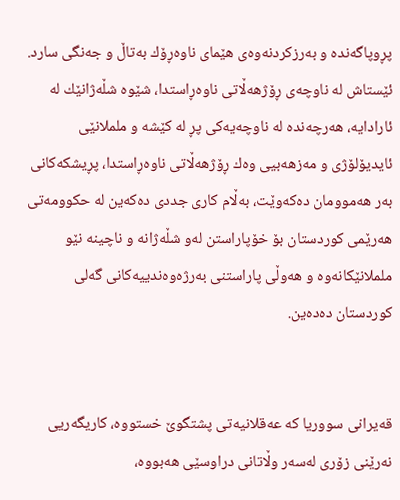پڕوپاگەندە و بەرزكردنەوەی هێمای ناوەڕۆك بەتاڵ و جەنگی سارد. ئێستاش لە ناوچەی ڕۆژهەڵاتی ناوەڕاستدا، شێوە شڵەژانێك لە ئارادایە، هەرچەندە لە ناوچەیەكی پڕ لە كێشە ‌و ململانێی ئایدیۆلۆژی و مەزهەبیی وەك ڕۆژهەڵاتی ناوەڕاستدا، پڕیشكەكانی بەر هەموومان دەكەوێت، بەڵام كاری جددی دەكەین لە حكوومەتی هەرێمی كوردستان بۆ خۆپاراستن لەو شڵەژانە و ناچینە نێو ململانێكانەوە و هەوڵی پاراستنی بەرژەوەندییەكانی گەلی كوردستان دەدەین.


قەیرانی سووریا كە عەقلانیەتی پشتگوێ خستووە، كاریگەریی نەرێنی زۆری لەسەر وڵاتانی دراوسێی هەبووە،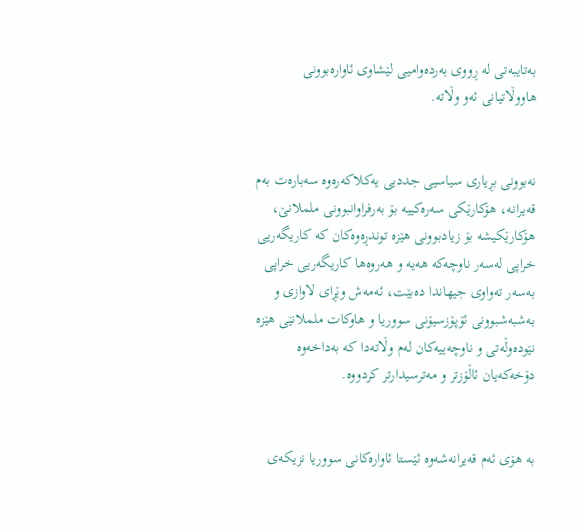بەتایبەتی لە ‌ڕووی بەردەوامیی لێشاوی ئاوارەبوونی هاووڵاتیانی ئەو وڵاتە.


نەبوونی بڕیاری سیاسیی جددیی یەكلاكەرەوە سەبارەت بەم قەیرانە، هۆكارێكی سەرەكییە بۆ بەرفراوانبوونی ململانێ، هۆكارێكیشە بۆ زیادبوونی هێزە توندڕەوەكان كە كاریگەریی خراپی لەسەر ناوچەكە هەیە و هەروەها كاریگەریی خراپی بەسەر تەواوی جیهاندا دەبێت، ئەمەش وێڕای لاوازی و بەشبەشبوونی ئۆپۆزسیۆنی سووریا و هاوكات ململانێی هێزە نێودەوڵەتی و ناوچەییەكان لەم وڵاتەدا كە بەداخەوە دۆخەكەیان ئاڵۆزتر و مەترسیدارتر كردووە.


بە هۆی ئەم قەیرانەشەوە ئێستا ئاوارەكانی سووریا نزیكەی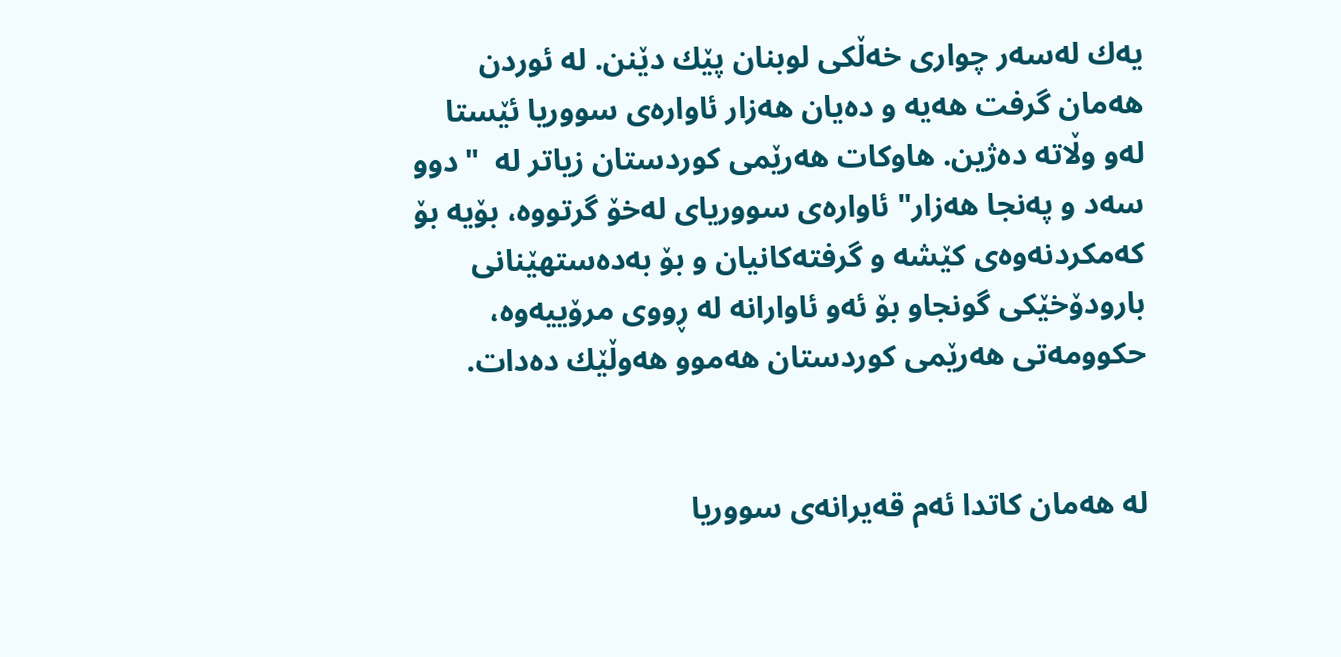یەك لەسەر چواری خەڵكی لوبنان پێك دێنن. لە ئوردن هەمان گرفت هەیە و دەیان هەزار ئاوارەی سووریا ئێستا لەو وڵاتە دەژین. هاوكات هەرێمی كوردستان زیاتر لە  "دوو سەد و پەنجا هەزار" ئاوارەی سووریای لەخۆ گرتووە، بۆیە بۆ كەمكردنەوەی كێشە ‌و گرفتەكانیان و بۆ بەدەستهێنانی بارودۆخێكی گونجاو بۆ ئەو ئاوارانە لە ڕووی مرۆییەوە، حكوومەتی هەرێمی كوردستان هەموو هەوڵێك دەدات.


لە هەمان كاتدا ئەم قەیرانەی سووریا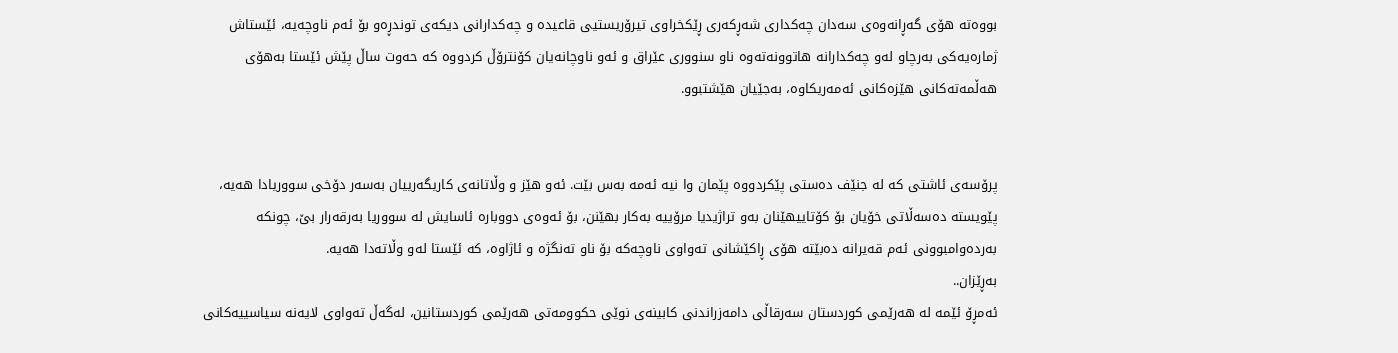بووەتە هۆی گەڕانەوەی سەدان چەكداری شەڕكەری ڕێكخراوی تیرۆریستیی قاعیدە و چەكدارانی دیكەی توندڕەو بۆ ئەم ناوچەیە، ئێستاش ژمارەیەكی بەرچاو لەو چەكدارانە هاتوونەتەوە ناو سنووری عێراق و ئەو ناوچانەیان كۆنترۆڵ كردووە كە حەوت ساڵ پێش ئێستا بەهۆی هەڵمەتەكانی هێزەكانی ئەمەریكاوە، بەجێیان هێشتبوو.


پرۆسەی ئاشتی كە لە جنێف دەستی پێكردووە پێمان وا نیە ئەمە به‌س بێت. ئەو هێز و وڵاتانەی كاریگەرییان بەسەر دۆخی سووریادا هەیە، پێویستە دەسەڵاتی خۆیان بۆ كۆتاییهێنان بەو تراژیدیا مرۆییە بەكار بهێنن، بۆ ئەوەی دووبارە ئاسایش لە سووریا بەرقەرار بێ، چونكە بەردەوامبوونی ئەم قەیرانە دەبێتە هۆی ڕاكێشانی تەواوی ناوچەكە بۆ ناو تەنگژە و ئاژاوە، كە ئێستا لەو وڵاتەدا هەیە.
بەڕێزان..
ئەمڕۆ ئێمە لە هەرێمی كوردستان سەرقاڵی دامەزراندنی كابینەی نوێی حكوومەتی هەرێمی كوردستانین، لەگەڵ تەواوی لایەنە سیاسییەكانی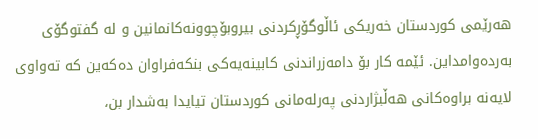هەرێمی كوردستان خەریكی ئاڵوگۆڕكردنی بیروبۆچوونەكانمانین و لە گفتوگۆی بەردەوامداین. ئێمە كار بۆ دامەزراندنی كابینەیەكی بنكەفراوان دەكەین كە تەواوی لایەنە براوەكانی هەڵبژاردنی پەرلەمانی كوردستان تیایدا بەشدار بن،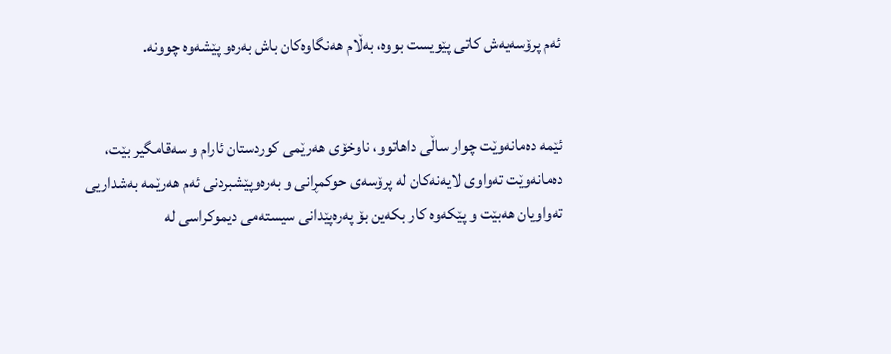ئەم پرۆسەیە‌ش كاتی پێویست بووە،‌ بەڵام هەنگاوەكان باش بەرەو پێشەوە چوونە.


ئێمە دەمانەوێت چوار ساڵی داهاتوو، ناوخۆی هەرێمی كوردستان ئارام و سەقامگیر بێت، دەمانەوێت تەواوی لایەنەكان لە پرۆسەی حوكمڕانی و بەرەوپێشبردنی ئەم هەرێمە بەشداریی تەواویان هەبێت و پێكەوە كار بكەین بۆ پەرەپێدانی سیستەمی دیموكراسی لە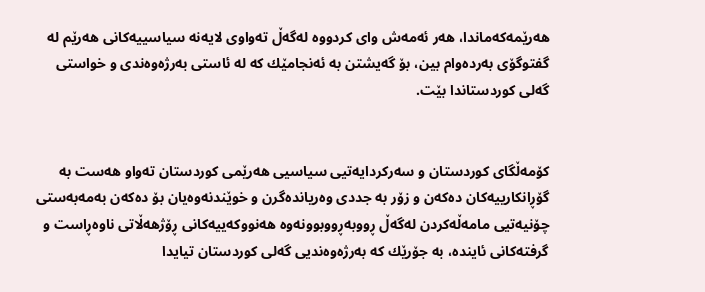هەرێمەكەماندا، هەر ئەمەش وای كردووە لەگەڵ تەواوی لایەنە سیاسییەكانی هەرێم لە گفتوگۆی بەردەوام بین، بۆ گەیشتن بە ئەنجامێك كە لە ئاستی بەرژەوەندی و خواستی گەلی كوردستاندا بێت.


كۆمەڵگای كوردستان و سەركردایەتیی سیاسیی هەرێمی كوردستان تەواو هەست بە گۆڕانكارییەكان دەكەن و زۆر بە جددی وەریاندەگرن و خوێندنەوەیان بۆ دەكەن بەمەبەستی چۆنیەتیی مامەڵەكردن لەگەڵ ڕووبەڕووبوونەوە هەنووكەییەكانی ڕۆژهەڵاتی ناوەڕاست و گرفتەكانی ئایندە،‌ بە جۆرێك كە بەرژەوەندیی گەلی كوردستان تیایدا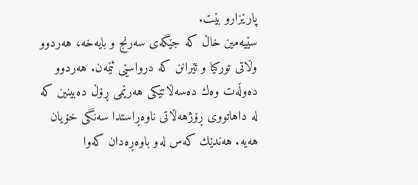پارێزارو بێت.
سێیەمین خاڵ كە جێگەی سەرنج و بایەخە، هەردوو وڵاتی توركیا و ئێرانن كە درواسێی ئێمەن. هەردوو دەوڵەت وەك دەسەڵاتێكی هەرێمی ڕۆڵ دەبینین كە لە داهاتووی ڕۆژهەڵاتی ناوەڕاستدا سەنگی خۆیان هەیە. هەندێك كەس لەو باوەڕەدان كەوا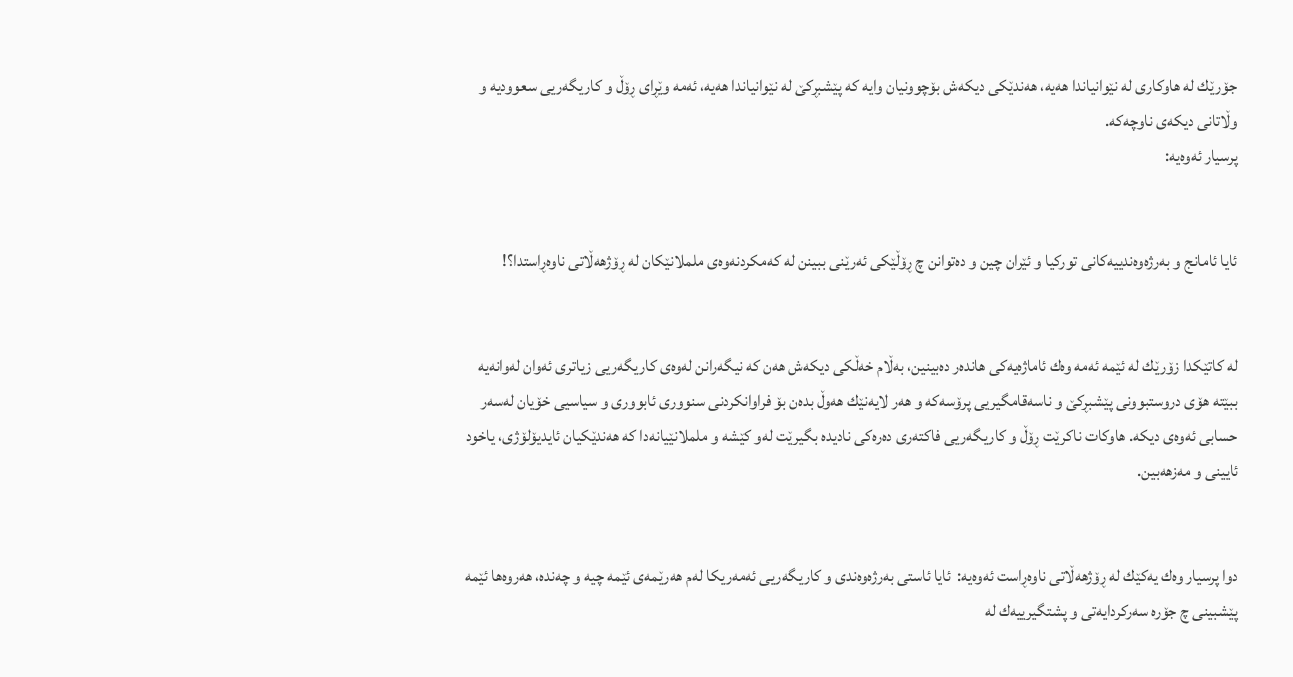جۆرێك لە هاوكاری لە نێوانیاندا هەیە، هەندێكی دیكەش بۆچوونیان وایە كە پێشبڕكێ‌ لە نێوانیاندا هەیە، ئەمە وێڕای ڕۆڵ و كاریگەریی سعوودیە و وڵاتانی دیكەی ناوچەكە.
پرسیار ئەوەیە:


ئایا ئامانج و بەرژەوەندییەكانی توركیا و ئێران چین و دەتوانن چ ڕۆڵێكی ئەرێنی ببینن لە كەمكردنەوەی ململانێكان لە ڕۆژهەڵاتی ناوەڕاستدا؟!


لە ‌كاتێكدا زۆرێك لە ئێمە ئەمە وەك ئاماژەیەكی هاندەر دەبینین، بەڵام خەڵكی دیكەش هەن كە نیگەرانن لەوەی كاریگەریی زیاتری ئەوان لەوانەیە ببێتە هۆی دروستبوونی پێشبڕكێ‌ و ناسەقامگیریی پرۆسەكە و هەر لایەنێك هەوڵ بدەن بۆ فراوانكردنی سنووری ئابووری و سیاسیی خۆیان لەسەر حسابی ئەوەی دیكە. هاوكات ناكرێت ڕۆڵ و كاریگەریی فاكتەری دەرەكی نادیدە بگیرێت لەو كێشە و ململانێیانەدا كە هەندێكیان ئایدیۆلۆژی، یاخود ئایینی و مەزهەبین.


دوا پرسیار وەك یەكێك لە ڕۆژهەڵاتی ناوەڕاست ئەوەیە:  ئایا ئاستی بەرژەوەندی و كاریگەریی ئەمەریكا لەم هەرێمەی ئێمە چیە و چەندە، هەروەها ئێمە پێشبینی چ جۆرە سەركردایەتی و پشتگیرییەك لە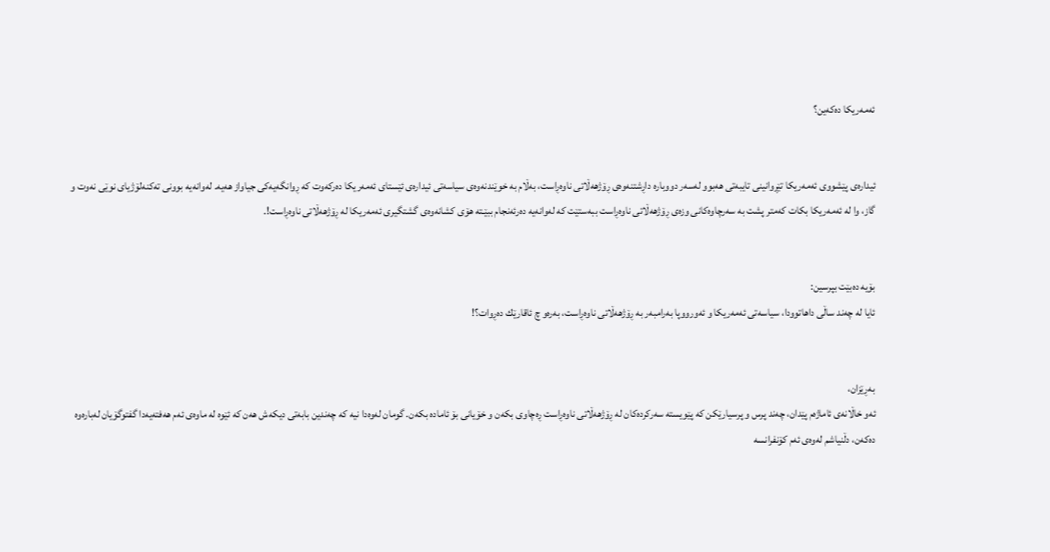ئەمەریكا دەكەین؟


ئیدارەی پێشووی ئەمەریكا تێڕوانینی تایبەتی هەبوو لەسەر دووبارە داڕشتنەوەی ڕۆژهەڵاتی ناوەڕاست، بەڵام بە خوێندنەوەی سیاسەتی ئیدارەی ئێستای ئەمەریكا دەركەوت كە ڕوانگەیەكی جیاواز هەیە. لەوانەیە بوونی تەكنەلۆژیای نوێی نەوت و گاز، وا لە ئەمەریكا بكات كەمتر پشت بە سەرچاوەكانی وزەی ڕۆژهەڵاتی ناوەڕاست ببەستێت كە لەوانەیە دەرئەنجام ببێـتە هۆی كشانەوەی گشتگیری ئەمەریكا لە ڕۆژهەڵاتی ناوەڕاست!.


بۆیە دەبێت بپرسین:
ئایا لە چەند ساڵی داهاتوودا، سیاسەتی ئەمەریكا و ئەورووپا بەرامبەر بە ڕۆژهەڵاتی ناوەڕاست، بەرەو چ ئاقارێك دەڕوات؟!


بەڕێزان،
ئەو خاڵانەی ئاماژەم پێدان، چەند پرس و پرسیارێكن كە پێویستە سەركردەكان لە ڕۆژهەڵاتی ناوەڕاست ڕەچاوی بكەن و خۆیانی بۆ ئامادە بكەن. گومان لەوەدا نیە كە چەندین بابەتی دیكەش هەن كە ئێوە لە ماوەی ئەم هەفتەیەدا گفتوگۆیان لەبارەوە دەكەن، دڵنیاشم لەوەی ئەم كۆنفرانسە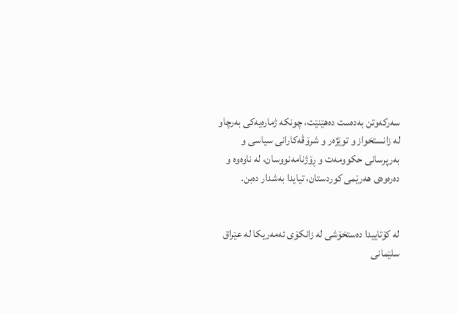سەركەوتن بەدەست دەهێنێت، چونكە ژمارەیەكی بەرچاو لە زانستخواز و توێژەر و شرۆڤەكارانی سیاسی و بەرپرسانی حكوومەت و ڕۆژنامەنووسان، لە ناوەوە و دەرەوەی هەرێمی كوردستان، تیایدا بەشدار دەبن.


لە كۆتاییدا دەستخۆشی لە زانكۆی ئەمەریكا لە عێراق سلێمانی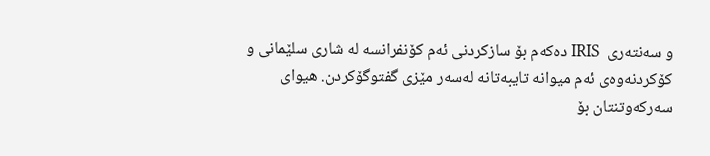و سەنتەری  IRIS دەكەم بۆ سازكردنی ئەم كۆنفرانسە ‌لە شاری سلێمانی و كۆكردنەوەی ئەم میوانە تایبەتانە لەسەر مێزی گفتوگۆكردن. هیوای سەركەوتنتان بۆ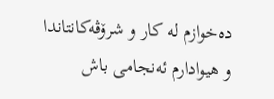دەخوازم لە كار و شرۆڤەكانتاندا و هیوادارم ئەنجامی باش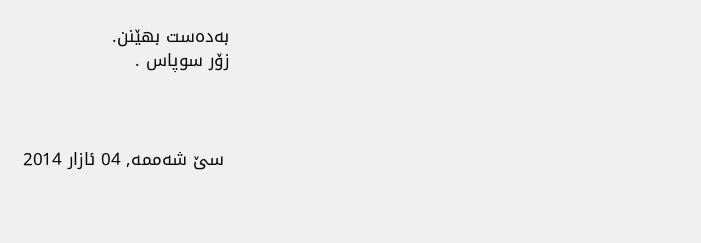بەدەست بهێنن.
زۆر سوپاس .



 سێ شەممە, 04 ئازار 2014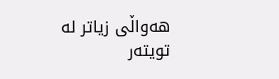هەواڵی زیاتر لە تویتەر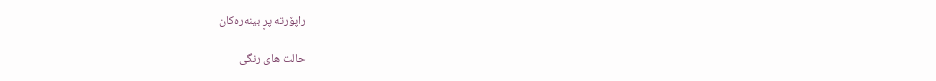راپۆرتە پڕ بینەرەکان

حالت های رنگی